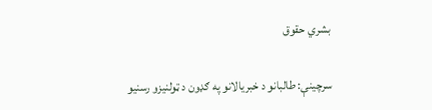بشري حقوق

سرچینې: طالبانو د خبریالانو په ګډون د ټولنیزو رسنیو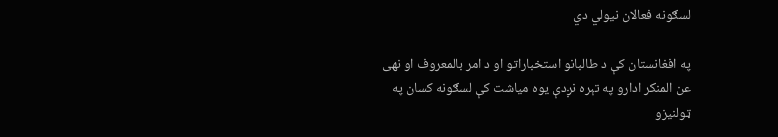لسګونه فعالان نیولي دي

په افغانستان کې د طالبانو استخباراتو او د امر بالمعروف او نهی عن المنکر ادارو په تېره نږدې یوه میاشت کې لسګونه کسان په ټولنیزو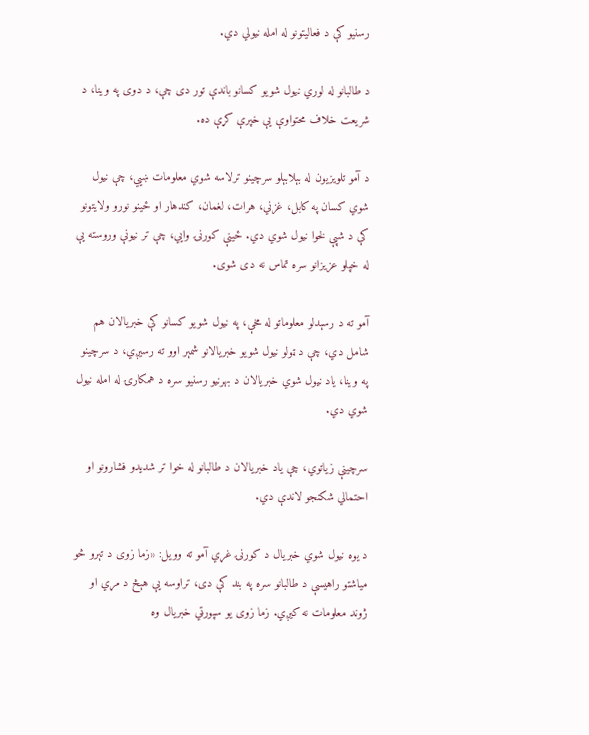رسنیو کې د فعالیتونو له امله نیولي دي.

د طالبانو له لوري نیول شویو کسانو باندې تور دی چې، د دوی په وینا، د شریعت خلاف محتواوې یې خپرې کړې ده.

د آمو تلویزیون له بېلابېلو سرچینو ترلاسه شوي معلومات ښيي، چې نیول شوي کسان په کابل، غزني، هرات، لغمان، کندهار او ځینو نورو ولایتونو کې د شپې لخوا نیول شوي دي. ځینې کورنۍ وايي، چې تر نیونې وروسته یې له خپلو عزیزانو سره تماس نه دی شوی.

آمو ته د رسېدلو معلوماتو له مخې، په نیول شویو کسانو کې خبریالان هم شامل دي، چې د ټولو نیول شويو خبریالانو شمېر اوو ته رسیږي، د سرچینو په وینا، یاد نیول شوي خبریالان د بهرنيو رسنیو سره د همکارۍ له امله نیول شوي دي.

سرچینې زیاتوي، چې یاد خبریالان د طالبانو له خوا تر شدیدو فشارونو او احتمالي شکنجو لاندې دي.

د یوه نیول شوي خبریال د کورنۍ غړي آمو ته وویل: «زما زوی د تېرو څو میاشتو راهیسې د طالبانو سره په بند کې دی، تراوسه یې هېڅ د مړي او ژوند معلومات نه کیږي. زما زوی یو سپورټي خبریال وه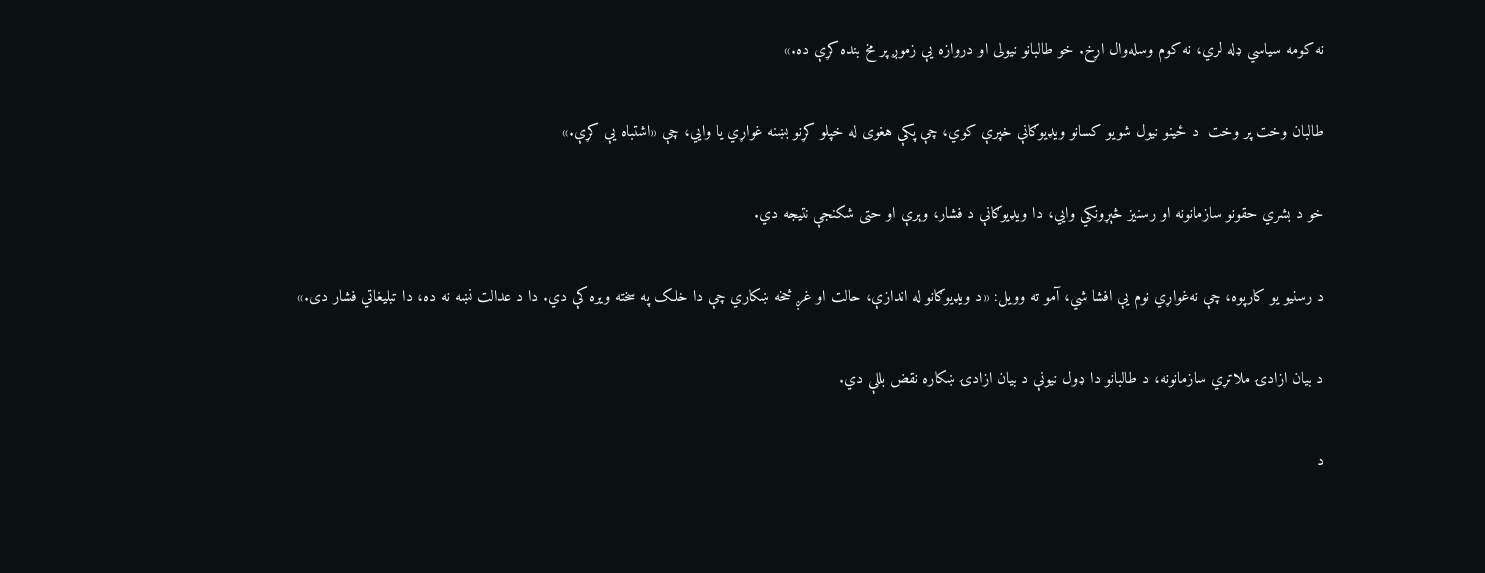نه کومه سیاسي ډله لري، نه کوم وسله‌وال اړخ. خو طالبانو نیولی او دروازه یې زموږ پر مخ بنده کړې ده.»

طالبان وخت پر وخت  د ځینو نیول شویو کسانو ویډیوګانې خپرې کوي، چې پکې هغوی له خپلو کړنو بښنه غواړي یا وايي، چې «اشتباه یې کړې.»

خو د بشري حقونو سازمانونه او رسنیز څېړونکي وايي، دا ویډیوګانې د فشار، وېرې او حتی شکنجې نتیجه دي.

د رسنیو یو کارپوه، چې نه‌غواړي نوم یې افشا شي، آمو ته وویل: «د ویډیوګانو له اندازې، حالت او غږ څخه ښکاري چې دا خلک په سخته ویره کې دي. دا د عدالت نښه نه ده، دا تبلیغاتي فشار دی.»

د بیان ازادۍ ملاتړي سازمانونه، د طالبانو دا ډول نیونې د بیان ازادۍ ښکاره نقض بللې دي.

د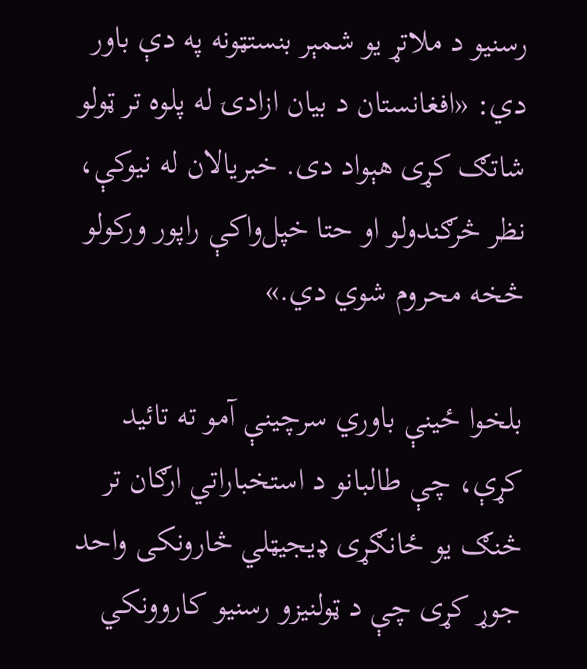رسنیو د ملاتړ یو شمېر بنستټونه په دې باور دي: «افغانستان د بیان ازادۍ له پلوه تر ټولو شاتګ کړی هېواد دی. خبریالان له نیوکې، نظر څرګندولو او حتا خپل‌واکې راپور ورکولو څخه محروم شوي دي.»

بلخوا ځینې باوري سرچینې آمو ته تائید کړې، چې طالبانو د استخباراتي ارګان تر څنګ یو ځانګړی ډیجیټلي څارونکی واحد جوړ کړی چې د ټولنیزو رسنیو کاروونکي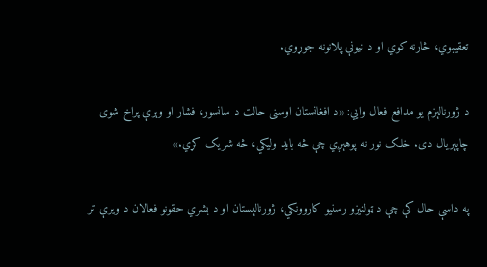تعقیبوي، څارنه کوي او د نیونې پلانونه جوړوي.

د ژورنالېزم یو مدافع فعال وایي: «د افغانستان اوسنی حالت د سانسور، فشار او وېرې پراخ شوی چاپېریال دی. خلک نور نه پوهېږي چې څه باید ولیکي، څه شریک کړي.»

په داسې حال کې چې د ټولنیزو رسنیو کاروونکي، ژورنالېستان او د بشري حقونو فعالان د ویرې تر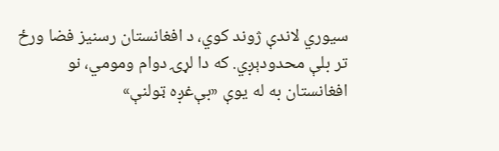سیوري لاندې ژوند کوي، د افغانستان رسنیز فضا ورځ تر بلې محدودېږي. که دا لړۍ دوام ومومي، نو افغانستان به له یوې «بې‌غږه ټولنې»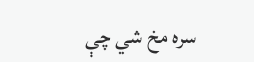سره مخ شي چې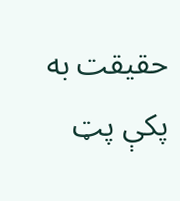حقیقت به پکې پټ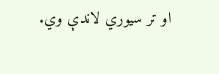او تر سیوري لاندې وي.